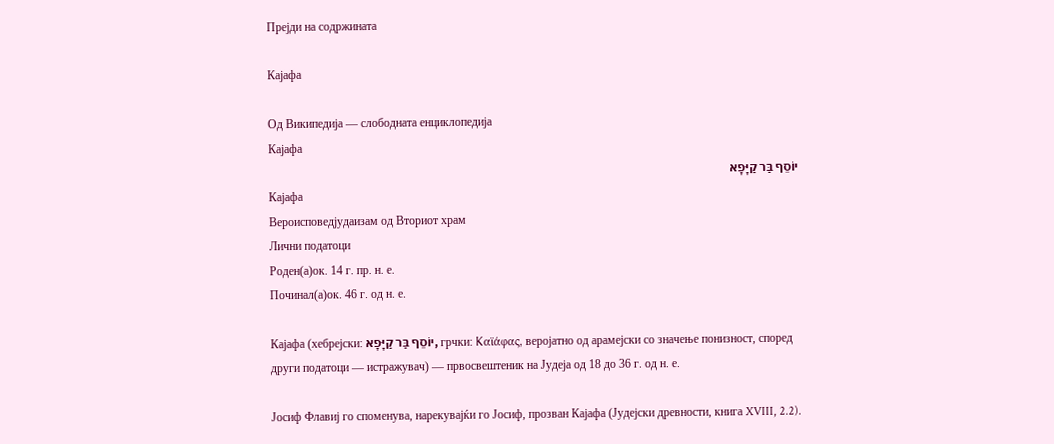Прејди на содржината

Кајафа

Од Википедија — слободната енциклопедија
Кајафа
יוֹסֵף בַּר קַיָּפָא
Кајафа
Вероисповедјудаизам од Вториот храм
Лични податоци
Роден(а)ок. 14 г. пр. н. е.
Починал(а)ок. 46 г. од н. е.

Кајафа (хебрејски: יוֹסֵף בַּר קַיָּפָא, грчки: Καϊάφας, веројатно од арамејски со значење понизност, според други податоци — истражувач) — првосвештеник на Јудеја од 18 до 36 г. од н. е.

Јосиф Флавиј го споменува, нарекувајќи го Јосиф, прозван Кајафа (Јудејски древности, книга XVIII, 2.2).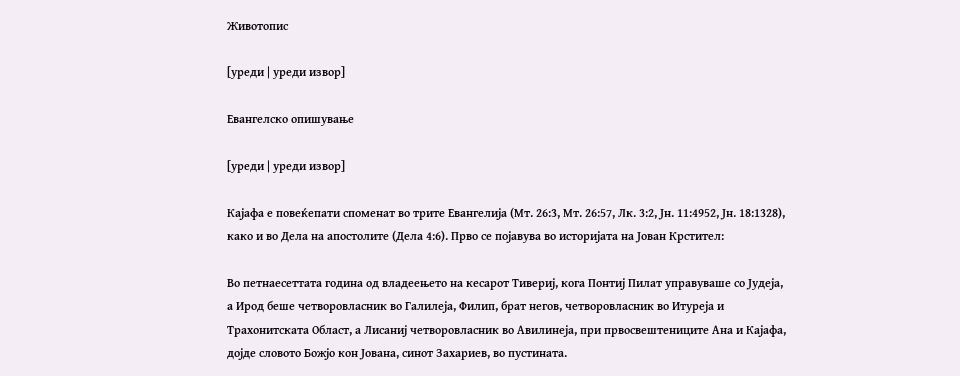Животопис

[уреди | уреди извор]

Евангелско опишување

[уреди | уреди извор]

Кајафа е повеќепати споменат во трите Евангелија (Мт. 26:3, Мт. 26:57, Лк. 3:2, Јн. 11:4952, Јн. 18:1328), како и во Дела на апостолите (Дела 4:6). Прво се појавува во историјата на Јован Крстител:

Во петнаесеттата година од владеењето на кесарот Тивериј, кога Понтиј Пилат управуваше со Јудеја, а Ирод беше четворовласник во Галилеја, Филип, брат негов, четворовласник во Итуреја и Трахонитската Област, а Лисаниј четворовласник во Авилинеја, при првосвештениците Ана и Кајафа, дојде словото Божјо кон Јована, синот Захариев, во пустината.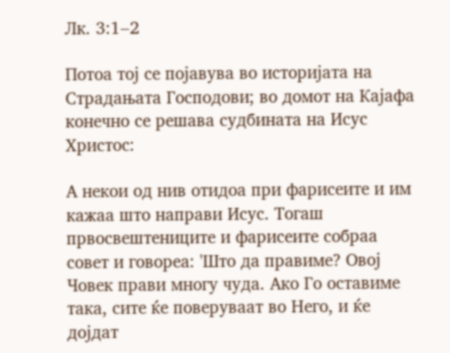Лк. 3:1–2

Потоа тој се појавува во историјата на Страдањата Господови; во домот на Кајафа конечно се решава судбината на Исус Христос:

А некои од нив отидоа при фарисеите и им кажаа што направи Исус. Тогаш првосвештениците и фарисеите собраа совет и говореа: 'Што да правиме? Овој Човек прави многу чуда. Ако Го оставиме така, сите ќе поверуваат во Него, и ќе дојдат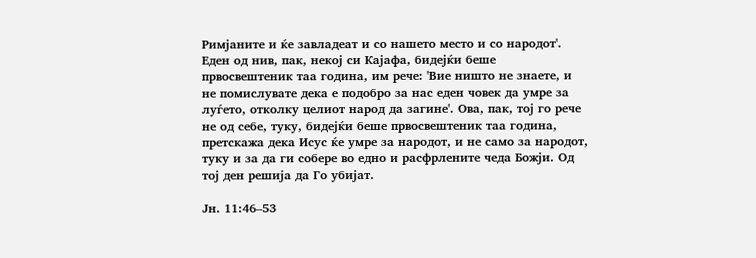Римјаните и ќе завладеат и со нашето место и со народот'. Еден од нив, пак, некој си Кајафа, бидејќи беше првосвештеник таа година, им рече: 'Вие ништо не знаете, и не помислувате дека е подобро за нас еден човек да умре за луѓето, отколку целиот народ да загине'. Ова, пак, тој го рече не од себе, туку, бидејќи беше првосвештеник таа година, претскажа дека Исус ќе умре за народот, и не само за народот, туку и за да ги собере во едно и расфрлените чеда Божји. Од тој ден решија да Го убијат.

Јн. 11:46–53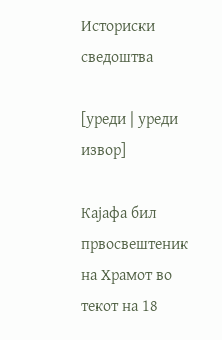Историски сведоштва

[уреди | уреди извор]

Кајафа бил првосвештеник на Храмот во текот на 18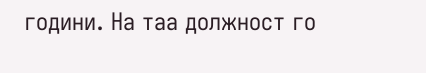години. На таа должност го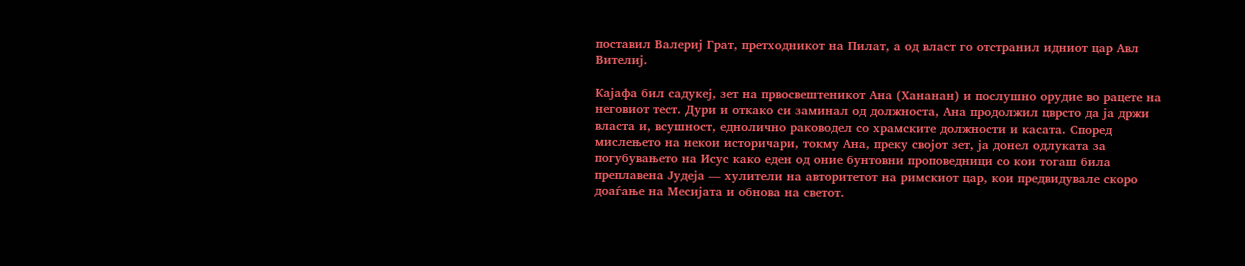поставил Валериј Грат, претходникот на Пилат, а од власт го отстранил идниот цар Авл Вителиј.

Кајафа бил садукеј, зет на првосвештеникот Ана (Хананан) и послушно орудие во рацете на неговиот тест. Дури и откако си заминал од должноста, Ана продолжил цврсто да ја држи власта и, всушност, еднолично раководел со храмските должности и касата. Според мислењето на некои историчари, токму Ана, преку својот зет, ја донел одлуката за погубувањето на Исус како еден од оние бунтовни проповедници со кои тогаш била преплавена Јудеја — хулители на авторитетот на римскиот цар, кои предвидувале скоро доаѓање на Месијата и обнова на светот.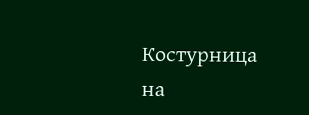Костурница на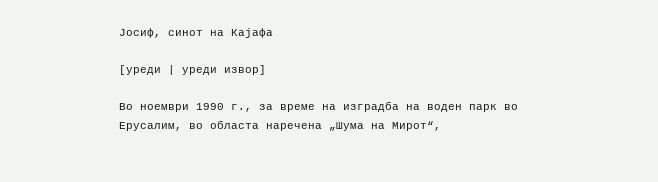Јосиф, синот на Кајафа

[уреди | уреди извор]

Во ноември 1990 г., за време на изградба на воден парк во Ерусалим, во областа наречена „Шума на Мирот“,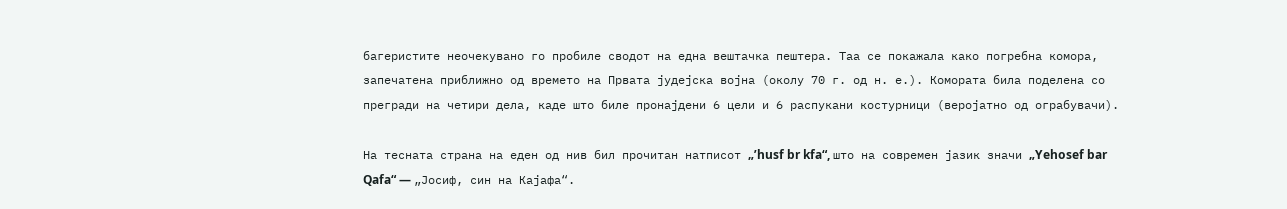багеристите неочекувано го пробиле сводот на една вештачка пештера. Таа се покажала како погребна комора, запечатена приближно од времето на Првата јудејска војна (околу 70 г. од н. е.). Комората била поделена со прегради на четири дела, каде што биле пронајдени 6 цели и 6 распукани костурници (веројатно од ограбувачи).

На тесната страна на еден од нив бил прочитан натписот „’husf br kfa“, што на современ јазик значи „Yehosef bar Qafa“ — „Јосиф, син на Кајафа“.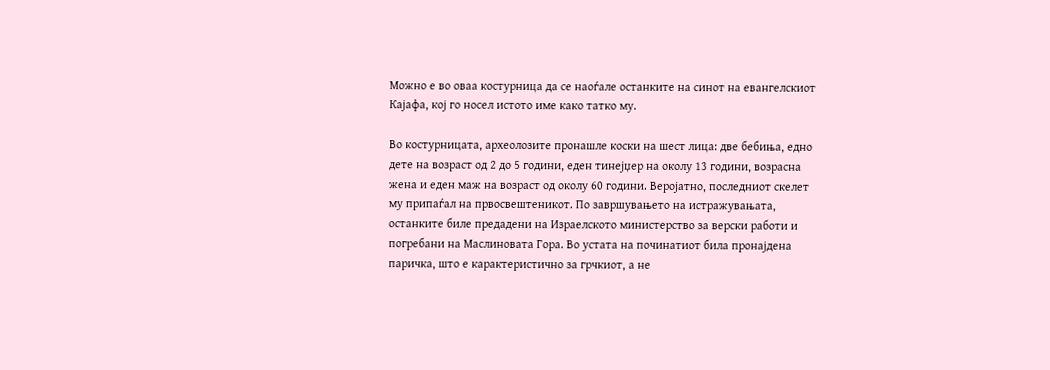Можно е во оваа костурница да се наоѓале останките на синот на евангелскиот Кајафа, кој го носел истото име како татко му.

Во костурницата, археолозите пронашле коски на шест лица: две бебиња, едно дете на возраст од 2 до 5 години, еден тинејџер на околу 13 години, возрасна жена и еден маж на возраст од околу 60 години. Веројатно, последниот скелет му припаѓал на првосвештеникот. По завршувањето на истражувањата, останките биле предадени на Израелското министерство за верски работи и погребани на Маслиновата Гора. Во устата на починатиот била пронајдена паричка, што е карактеристично за грчкиот, а не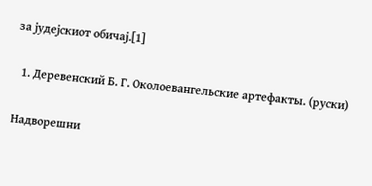за јудејскиот обичај.[1]

  1. Деревенский Б. Г. Околоевангельские артефакты. (руски)

Надворешни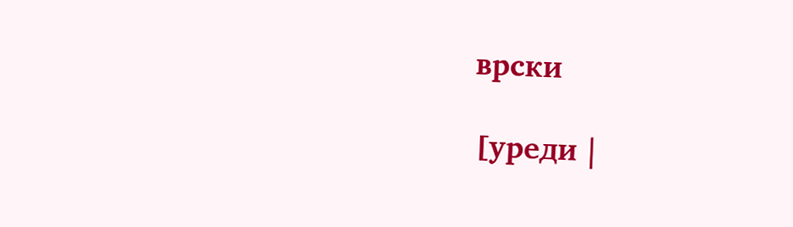врски

[уреди |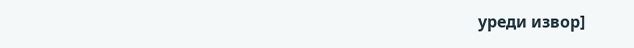уреди извор]